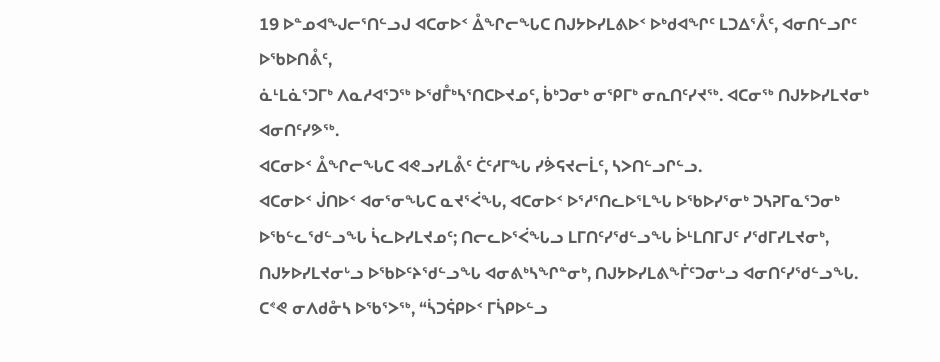19 ᐅᓐᓄᐊᖑᓕᕐᑎᓪᓗᒍ ᐊᑕᓂᐅᑉ ᐂᖏᓕᖓᑕ ᑎᒍᔭᐅᓯᒪᕕᐅᑉ ᐅᒃᑯᐊᖏᑦ ᒪᑐᐃᕐᐰᑦ, ᐊᓂᑎᓪᓗᒋᑦ ᐅᖃᐅᑎᕔᑦ,
ᓈᒻᒪᓈᕐᑐᒥᒃ ᐱᓇᓱᐊᕐᑐᖅ ᐅᖁᒤᒃᓴᕐᑎᑕᐅᔪᓄᑦ, ᑳᒃᑐᓂᒃ ᓂᕿᒥᒃ ᓂᕆᑎᑦᓯᔪᖅ. ᐊᑕᓂᖅ ᑎᒍᔭᐅᓯᒪᔪᓂᒃ ᐊᓂᑎᑦᓯᕗᖅ.
ᐊᑕᓂᐅᑉ ᐂᖏᓕᖓᑕ ᐊᕙᓗᓯᒪᕔᑦ ᑖᑦᓱᒥᖓ ᓯᕘᕋᔪᓕᒫᑦ, ᓴᐳᑎᓪᓗᒋᓪᓗ.
ᐊᑕᓂᐅᑉ ᒎᑎᐅᑉ ᐊᓂᕐᓂᖓᑕ ᓇᔪᕐᐹᖓ, ᐊᑕᓂᐅᑉ ᐅᕐᓱᕐᑎᓚᐅᕐᒪᖓ ᐅᖃᐅᓯᕐᓂᒃ ᑐᓴᕈᒥᓇᕐᑐᓂᒃ ᐅᖃᓪᓚᖁᓪᓗᖓ ᓵᓚᐅᓯᒪᔪᓄᑦ; ᑎᓕᓚᐅᕐᐹᖓᓗ ᒪᒥᑎᑦᓯᖁᓪᓗᖓ ᐆᒻᒪᑎᒥᒍᑦ ᓯᖁᒥᓯᒪᔪᓂᒃ, ᑎᒍᔭᐅᓯᒪᔪᓂᒡᓗ ᐅᖃᐅᑦᔨᖁᓪᓗᖓ ᐊᓂᕕᒃᓴᖏᓐᓂᒃ, ᑎᒍᔭᐅᓯᒪᕕᖕᒦᑦᑐᓂᒡᓗ ᐊᓂᑎᑦᓯᖁᓪᓗᖓ.
ᑕᕝᕙ ᓂᐱᑯᓁᓴ ᐅᖃᕐᐳᖅ, “ᓵᑐᕌᑭᐅᑉ ᒥᓵᑭᐅᓪᓗ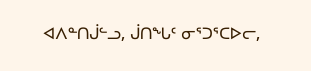ᐊᐱᓐᑎᒎᓪᓗ, ᒎᑎᖓᑦ ᓂᕐᑐᕐᑕᐅᓕ,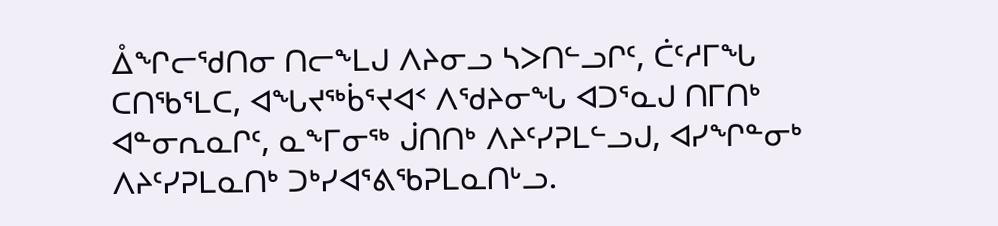ᐂᖏᓕᖁᑎᓂ ᑎᓕᖕᒪᒍ ᐱᔨᓂᓗ ᓴᐳᑎᓪᓗᒋᑦ, ᑖᑦᓱᒥᖓ ᑕᑎᖃᕐᒪᑕ, ᐊᖓᔪᖅᑳᕐᔪᐊᑉ ᐱᖁᔨᓂᖓ ᐊᑐᕐᓇᒍ ᑎᒥᑎᒃ ᐊᓐᓂᕆᓇᒋᑦ, ᓇᖕᒥᓂᖅ ᒎᑎᑎᒃ ᐱᔨᑦᓯᕈᒪᓪᓗᒍ, ᐊᓯᖏᓐᓂᒃ ᐱᔨᑦᓯᕈᒪᓇᑎᒃ ᑐᒃᓯᐊᕐᕕᖃᕈᒪᓇᑎᒡᓗ.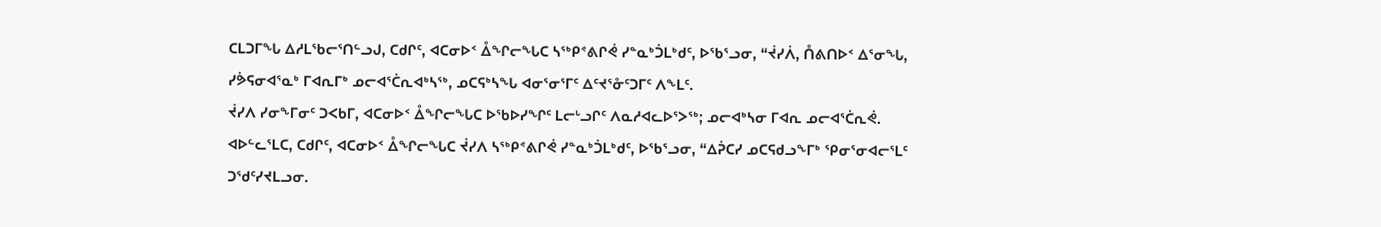ᑕᒪᑐᒥᖓ ᐃᓱᒪᖃᓕᕐᑎᓪᓗᒍ, ᑕᑯᒋᑦ, ᐊᑕᓂᐅᑉ ᐂᖏᓕᖓᑕ ᓴᖅᑭᕝᕕᒋᕚ ᓯᓐᓇᒃᑑᒪᒃᑯᑦ, ᐅᖃᕐᓗᓂ, “ᔫᓯᐲ, ᑍᕕᑎᐅᑉ ᐃᕐᓂᖓ, ᓯᕘᕋᓂᐊᕐᓇᒃ ᒥᐊᕆᒥᒃ ᓄᓕᐊᕐᑖᕆᐊᒃᓴᖅ, ᓄᑕᕋᒃᓴᖓ ᐊᓂᕐᓂᕐᒥᑦ ᐃᑦᔪᕐᓁᑦᑐᒥᑦ ᐱᖕᒪᑦ.
ᔫᓯᐱ ᓯᓂᖕᒥᓂᑦ ᑐᐸᑲᒥ, ᐊᑕᓂᐅᑉ ᐂᖏᓕᖓᑕ ᐅᖃᐅᓯᖏᑦ ᒪᓕᒡᓗᒋᑦ ᐱᓇᓱᐊᓚᐅᕐᐳᖅ; ᓄᓕᐊᒃᓴᓂ ᒥᐊᕆ ᓄᓕᐊᕐᑖᕆᕚ.
ᐊᐅᓪᓚᕐᒪᑕ, ᑕᑯᒋᑦ, ᐊᑕᓂᐅᑉ ᐂᖏᓕᖓᑕ ᔫᓯᐱ ᓴᖅᑭᕝᕕᒋᕚ ᓯᓐᓇᒃᑑᒪᒃᑯᑦ, ᐅᖃᕐᓗᓂ, “ᐃᕉᑕᓯ ᓄᑕᕋᑯᓗᖕᒥᒃ ᕿᓂᕐᓂᐊᓕᕐᒪᑦ ᑐᖁᑦᓯᔪᒪᓗᓂ.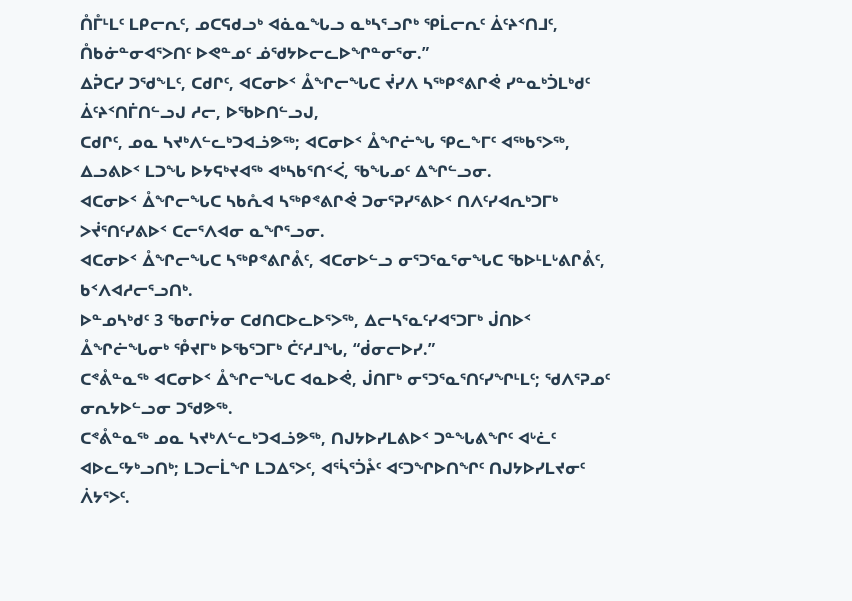ᑍᒤᒻᒪᑦ ᒪᑭᓕᕆᑦ, ᓄᑕᕋᑯᓗᒃ ᐊᓈᓇᖓᓗ ᓇᒃᓴᕐᓗᒋᒃ ᕿᒫᓕᕆᑦ ᐄᑦᔨᑉᑎᒧᑦ, ᑍᑲᓃᓐᓂᐊᕐᐳᑎᑦ ᐅᕙᓐᓄᑦ ᓅᖁᔭᐅᓕᓚᐅᖏᓐᓂᕐᓂ.”
ᐃᕉᑕᓯ ᑐᖁᖕᒪᑦ, ᑕᑯᒋᑦ, ᐊᑕᓂᐅᑉ ᐂᖏᓕᖓᑕ ᔫᓯᐱ ᓴᖅᑭᕝᕕᒋᕚ ᓯᓐᓇᒃᑑᒪᒃᑯᑦ ᐄᑦᔨᑉᑎᒦᑎᓪᓗᒍ ᓱᓕ, ᐅᖃᐅᑎᓪᓗᒍ,
ᑕᑯᒋᑦ, ᓄᓇ ᓴᔪᒃᐱᓪᓚᒃᑐᐊᓘᕗᖅ; ᐊᑕᓂᐅᑉ ᐂᖏᓖᖓ ᕿᓚᖕᒥᑦ ᐊᖅᑲᕐᐳᖅ, ᐃᓗᕕᐅᑉ ᒪᑐᖓ ᐅᔭᕋᒃᔪᐊᖅ ᐊᒃᓴᑲᕐᑎᑉᐹ, ᖃᖓᓄᑦ ᐃᖏᓪᓗᓂ.
ᐊᑕᓂᐅᑉ ᐂᖏᓕᖓᑕ ᓴᑲᕅᐊ ᓴᖅᑭᕝᕕᒋᕚ ᑐᓂᕐᕈᓯᕐᕕᐅᑉ ᑎᐱᑦᓯᐊᕆᒃᑐᒥᒃ ᐳᔫᕐᑎᑦᓯᕕᐅᑉ ᑕᓕᕐᐱᐊᓂ ᓇᖏᕐᓗᓂ.
ᐊᑕᓂᐅᑉ ᐂᖏᓕᖓᑕ ᓴᖅᑭᕝᕕᒋᕔᑦ, ᐊᑕᓂᐅᓪᓗ ᓂᕐᑐᕐᓇᕐᓂᖓᑕ ᖃᐅᒻᒪᒡᕕᒋᕔᑦ, ᑲᑉᐱᐊᓱᓕᕐᓗᑎᒃ.
ᐅᓐᓄᓴᒃᑯᑦ 3 ᖃᓂᒋᔮᓂ ᑕᑯᑎᑕᐅᓚᐅᕐᐳᖅ, ᐃᓕᓴᕐᓇᑦᓯᐊᕐᑐᒥᒃ ᒎᑎᐅᑉ ᐂᖏᓖᖓᓂᒃ ᕾᔪᒥᒃ ᐅᖃᕐᑐᒥᒃ ᑖᑦᓱᒧᖓ, “ᑰᓂᓕᐅᓯ.”
ᑕᕝᕔᓐᓇᖅ ᐊᑕᓂᐅᑉ ᐂᖏᓕᖓᑕ ᐊᓇᐅᕚ, ᒎᑎᒥᒃ ᓂᕐᑐᕐᓇᕐᑎᑦᓯᖏᒻᒪᑦ; ᖁᐱᕐᕈᓄᑦ ᓂᕆᔭᐅᓪᓗᓂ ᑐᖁᕗᖅ.
ᑕᕝᕔᓐᓇᖅ ᓄᓇ ᓴᔪᒃᐱᓪᓚᒃᑐᐊᓘᕗᖅ, ᑎᒍᔭᐅᓯᒪᕕᐅᑉ ᑐᓐᖓᕕᖏᑦ ᐊᒡᓛᑦ ᐊᐅᓚᑦᔭᒃᓗᑎᒃ; ᒪᑐᓕᒫᖏ ᒪᑐᐃᕐᐳᑦ, ᐊᕐᓵᕐᑑᔧᑦ ᐊᑦᑐᖏᐅᑎᖏᑦ ᑎᒍᔭᐅᓯᒪᔪᓂᑦ ᐲᔭᕐᐳᑦ.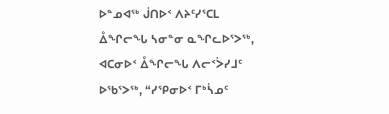ᐅᓐᓄᐊᖅ ᒎᑎᐅᑉ ᐱᔨᑦᓯᕐᑕᒪ ᐂᖏᓕᖓ ᓴᓂᓐᓂ ᓇᖏᓚᐅᕐᐳᖅ,
ᐊᑕᓂᐅᑉ ᐂᖏᓕᖓ ᐱᓕᑉᐴᓯᒧᑦ ᐅᖃᕐᐳᖅ, “ᓯᕿᓂᐅᑉ ᒥᒃᓵᓄᑦ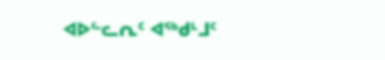ᐊᐅᓪᓚᕆᑦ ᐊᖅᑯᒻᒧᑦ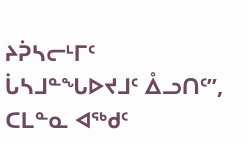ᔨᕉᓴᓕᒻᒥᑦ ᒑᓴᒧᓐᖓᐅᔪᒧᑦ ᐂᓗᑎᑦ”, ᑕᒪᓐᓇ ᐊᖅᑯᑦ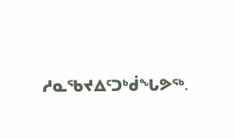ᓱᓇᖃᔪᐃᑦᑐᒃᑰᖓᕗᖅ.